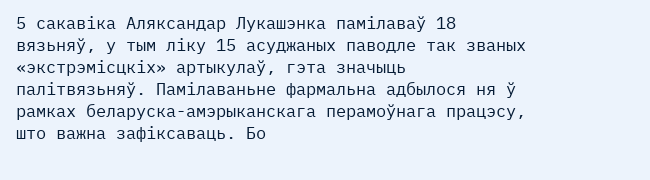5 сакавіка Аляксандар Лукашэнка памілаваў 18 вязьняў, у тым ліку 15 асуджаных паводле так званых «экстрэмісцкіх» артыкулаў, гэта значыць палітвязьняў. Памілаваньне фармальна адбылося ня ў рамках беларуска-амэрыканскага перамоўнага працэсу, што важна зафіксаваць. Бо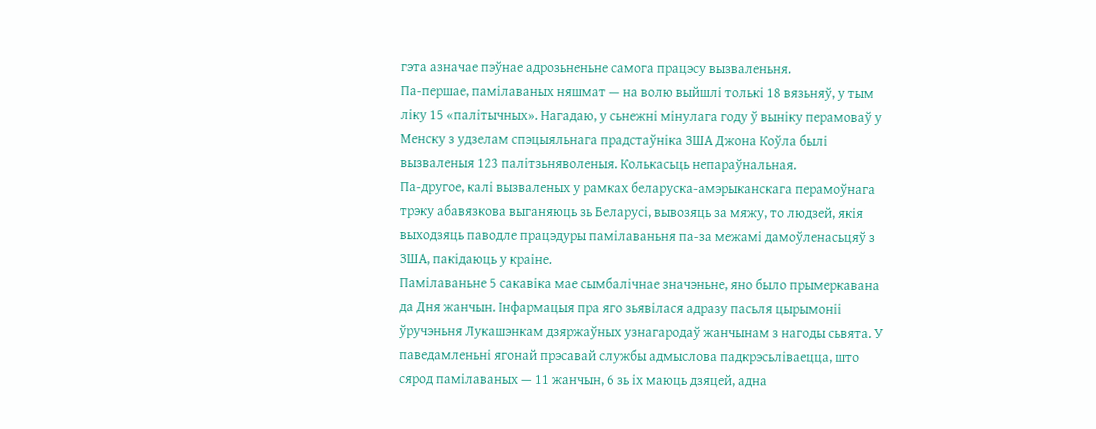гэта азначае пэўнае адрозьненьне самога працэсу вызваленьня.
Па-першае, памілаваных няшмат — на волю выйшлі толькі 18 вязьняў, у тым ліку 15 «палітычных». Нагадаю, у сьнежні мінулага году ў выніку перамоваў у Менску з удзелам спэцыяльнага прадстаўніка ЗША Джона Коўла былі вызваленыя 123 палітзьняволеныя. Колькасьць непараўнальная.
Па-другое, калі вызваленых у рамках беларуска-амэрыканскага перамоўнага трэку абавязкова выганяюць зь Беларусі, вывозяць за мяжу, то людзей, якія выходзяць паводле працэдуры памілаваньня па-за межамі дамоўленасьцяў з ЗША, пакідаюць у краіне.
Памілаваньне 5 сакавіка мае сымбалічнае значэньне, яно было прымеркавана да Дня жанчын. Інфармацыя пра яго зьявілася адразу пасьля цырымоніі ўручэньня Лукашэнкам дзяржаўных узнагародаў жанчынам з нагоды сьвята. У паведамленьні ягонай прэсавай службы адмыслова падкрэсьліваецца, што сярод памілаваных — 11 жанчын, 6 зь іх маюць дзяцей, адна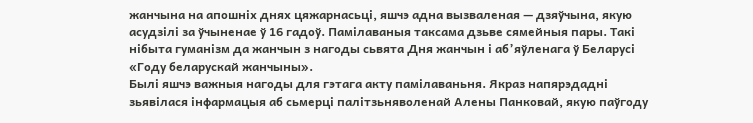жанчына на апошніх днях цяжарнасьці, яшчэ адна вызваленая — дзяўчына, якую асудзілі за ўчыненае ў 16 гадоў. Памілаваныя таксама дзьве сямейныя пары. Такі нібыта гуманізм да жанчын з нагоды сьвята Дня жанчын і аб’яўленага ў Беларусі «Году беларускай жанчыны».
Былі яшчэ важныя нагоды для гэтага акту памілаваньня. Якраз напярэдадні зьявілася інфармацыя аб сьмерці палітзьняволенай Алены Панковай, якую паўгоду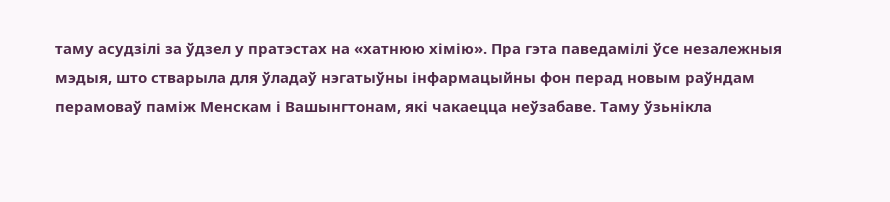таму асудзілі за ўдзел у пратэстах на «хатнюю хімію». Пра гэта паведамілі ўсе незалежныя мэдыя, што стварыла для ўладаў нэгатыўны інфармацыйны фон перад новым раўндам перамоваў паміж Менскам і Вашынгтонам, які чакаецца неўзабаве. Таму ўзьнікла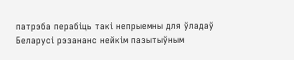патрэба перабіць такі непрыемны для ўладаў Беларусі рэзананс нейкім пазытыўным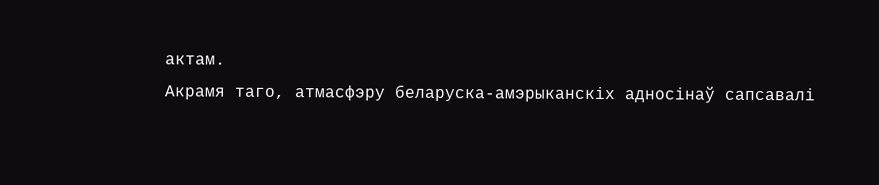актам.
Акрамя таго, атмасфэру беларуска-амэрыканскіх адносінаў сапсавалі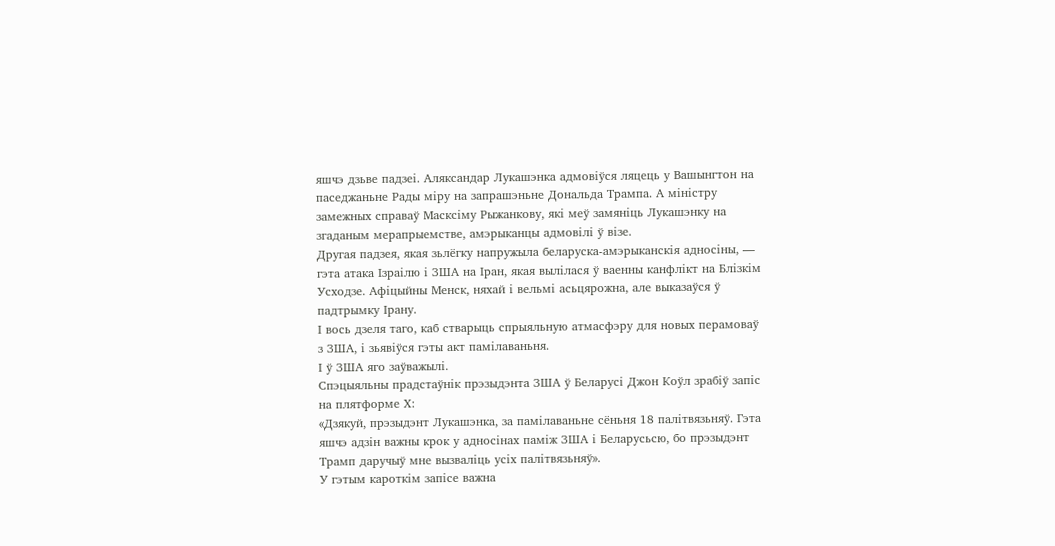яшчэ дзьве падзеі. Аляксандар Лукашэнка адмовіўся ляцець у Вашынгтон на паседжаньне Рады міру на запрашэньне Дональда Трампа. А міністру замежных справаў Масксіму Рыжанкову, які меў замяніць Лукашэнку на згаданым мерапрыемстве, амэрыканцы адмовілі ў візе.
Другая падзея, якая зьлёгку напружыла беларуска-амэрыканскія адносіны, — гэта атака Ізраілю і ЗША на Іран, якая вылілася ў ваенны канфлікт на Блізкім Усходзе. Афіцыйны Менск, няхай і вельмі асьцярожна, але выказаўся ў падтрымку Ірану.
І вось дзеля таго, каб стварыць спрыяльную атмасфэру для новых перамоваў з ЗША, і зьявіўся гэты акт памілаваньня.
І ў ЗША яго заўважылі.
Спэцыяльны прадстаўнік прэзыдэнта ЗША ў Беларусі Джон Коўл зрабіў запіс на плятформе Х:
«Дзякуй, прэзыдэнт Лукашэнка, за памілаваньне сёньня 18 палітвязьняў. Гэта яшчэ адзін важны крок у адносінах паміж ЗША і Беларусьсю, бо прэзыдэнт Трамп даручыў мне вызваліць усіх палітвязьняў».
У гэтым кароткім запісе важна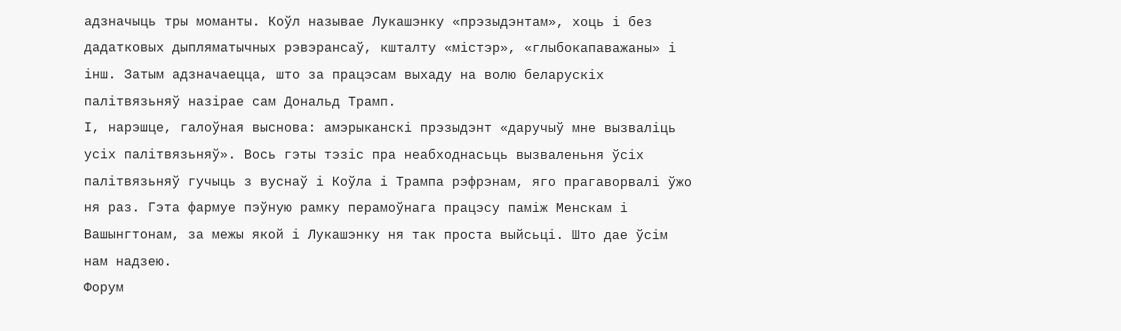адзначыць тры моманты. Коўл называе Лукашэнку «прэзыдэнтам», хоць і без дадатковых дыпляматычных рэвэрансаў, кшталту «містэр», «глыбокапаважаны» і інш. Затым адзначаецца, што за працэсам выхаду на волю беларускіх палітвязьняў назірае сам Дональд Трамп.
І, нарэшце, галоўная выснова: амэрыканскі прэзыдэнт «даручыў мне вызваліць усіх палітвязьняў». Вось гэты тэзіс пра неабходнасьць вызваленьня ўсіх палітвязьняў гучыць з вуснаў і Коўла і Трампа рэфрэнам, яго прагаворвалі ўжо ня раз. Гэта фармуе пэўную рамку перамоўнага працэсу паміж Менскам і Вашынгтонам, за межы якой і Лукашэнку ня так проста выйсьці. Што дае ўсім нам надзею.
Форум